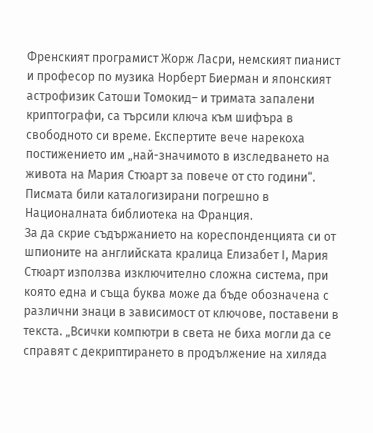Френският програмист Жорж Ласри, немският пианист и професор по музика Норберт Биерман и японският астрофизик Сатоши Томокид– и тримата запалени криптографи, са търсили ключа към шифъра в свободното си време. Експертите вече нарекоха постижението им „най-значимото в изследването на живота на Мария Стюарт за повече от сто години“. Писмата били каталогизирани погрешно в Националната библиотека на Франция.
За да скрие съдържанието на кореспонденцията си от шпионите на английската кралица Елизабет I, Мария Стюарт използва изключително сложна система, при която една и съща буква може да бъде обозначена с различни знаци в зависимост от ключове, поставени в текста. „Всички компютри в света не биха могли да се справят с декриптирането в продължение на хиляда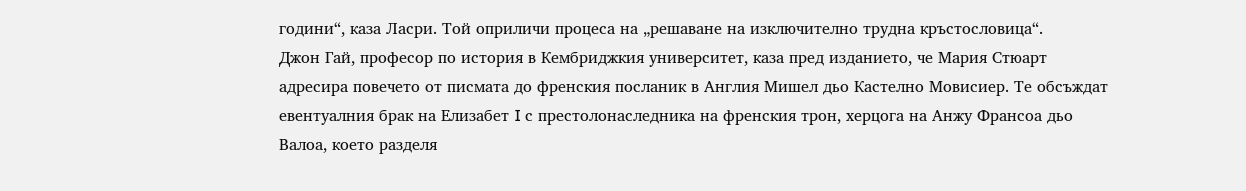години“, каза Ласри. Той оприличи процеса на „решаване на изключително трудна кръстословица“.
Джон Гай, професор по история в Кембриджкия университет, каза пред изданието, че Мария Стюарт адресира повечето от писмата до френския посланик в Англия Мишел дьо Кастелно Мовисиер. Те обсъждат евентуалния брак на Елизабет I с престолонаследника на френския трон, херцога на Анжу Франсоа дьо Валоа, което разделя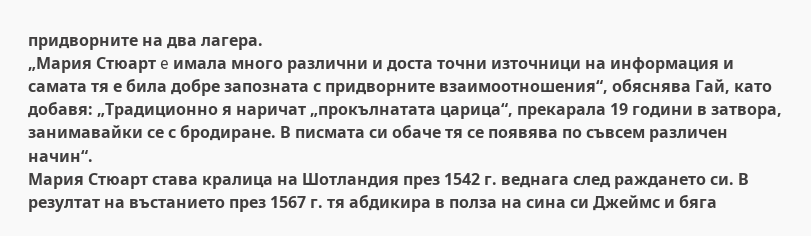придворните на два лагера.
„Мария Стюарт e имала много различни и доста точни източници на информация и самата тя е била добре запозната с придворните взаимоотношения“, обяснява Гай, като добавя: „Традиционно я наричат „прокълнатата царица“, прекарала 19 години в затвора, занимавайки се с бродиране. В писмата си обаче тя се появява по съвсем различен начин“.
Мария Стюарт става кралица на Шотландия през 1542 г. веднага след раждането си. В резултат на въстанието през 1567 г. тя абдикира в полза на сина си Джеймс и бяга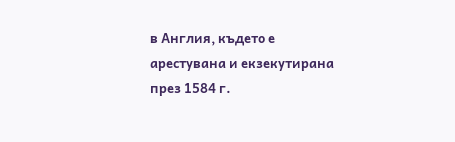в Англия, където е арестувана и екзекутирана през 1584 г.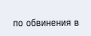по обвинения в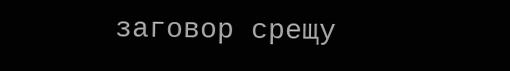заговор срещу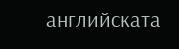английската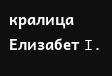кралица Елизабет I.